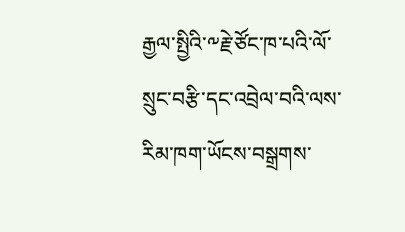རྒྱལ་སྤྱིའི་༸རྗེ་ཙོང་ཁ་པའི་ལོ་སྲུང་བརྩི་དང་འབྲེལ་བའི་ལས་རིམ་ཁག་ཡོངས་བསྒྲགས་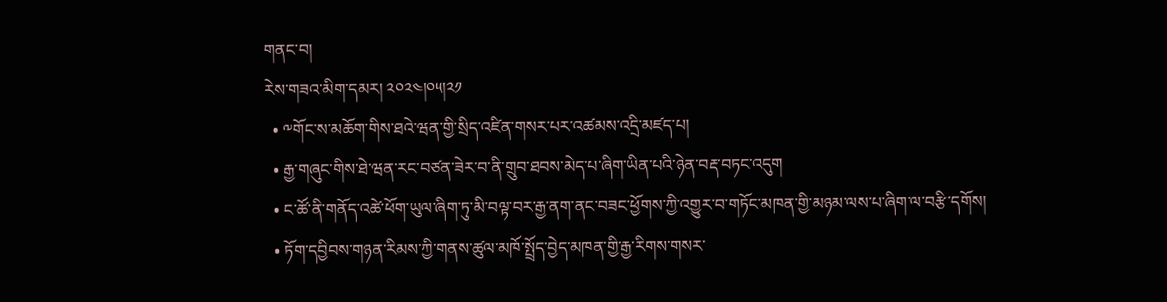གནང་བ།
རེས་གཟའ་མིག་དམར། ༢༠༢༤།༠༥།༢༡
  • ༸གོང་ས་མཆོག་གིས་ཐའེ་ཝན་གྱི་སྲིད་འཛིན་གསར་པར་འཚམས་འདྲི་མཛད་པ།
  • རྒྱ་གཞུང་གིས་ཐེ་ཝན་རང་བཙན་ཟེར་བ་ནི་གྲུབ་ཐབས་མེད་པ་ཞིག་ཡིན་པའི་ཉེན་བརྡ་བཏང་འདུག
  • ང་ཚོ་ནི་གནོད་འཚེ་ཕོག་ཡུལ་ཞིག་ཏུ་མི་བལྟ་བར་རྒྱ་ནག་ནང་བཟང་ཕྱོགས་ཀྱི་འགྱུར་བ་གཏོང་མཁན་གྱི་མཉམ་ལས་པ་ཞིག་ལ་བརྩི་དགོས།
  • ཏོག་དབྱིབས་གཉན་རིམས་ཀྱི་གནས་ཚུལ་མཁོ་སྤྲོད་བྱེད་མཁན་གྱི་རྒྱ་རིགས་གསར་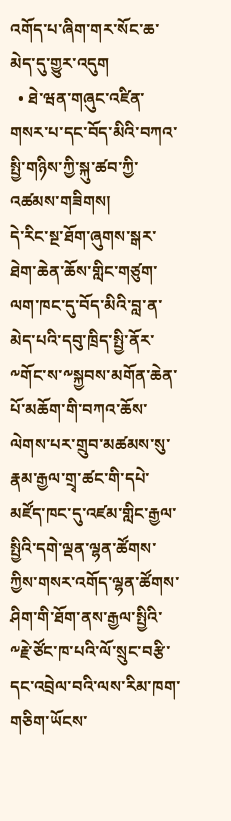འགོད་པ་ཞིག་གར་སོང་ཆ་མེད་དུ་གྱུར་འདུག
  • ཐེ་ཝན་གཞུང་འཛིན་གསར་པ་དང་བོད་མིའི་བཀའ་སྤྱི་གཉིས་ཀྱི་སྐུ་ཚབ་ཀྱི་འཚམས་གཟིགས།
དེ་རིང་སྔ་ཐོག་ཞུགས་སྒར་ཐེག་ཆེན་ཆོས་གླིང་གཙུག་ལག་ཁང་དུ་བོད་མིའི་བླ་ན་མེད་པའི་དབུ་ཁྲིད་སྤྱི་ནོར་༸གོང་ས་༸སྐྱབས་མགོན་ཆེན་པོ་མཆོག་གི་བཀའ་ཆོས་ལེགས་པར་གྲུབ་མཚམས་སུ་རྣམ་རྒྱལ་གྲྭ་ཚང་གི་དཔེ་མཛོད་ཁང་དུ་འཛམ་གླིང་རྒྱལ་སྤྱིའི་དགེ་ལྡན་ལྷན་ཚོགས་ཀྱིས་གསར་འགོད་ལྷན་ཚོགས་ཤིག་གི་ཐོག་ནས་རྒྱལ་སྤྱིའི་༸རྗེ་ཙོང་ཁ་པའི་ལོ་སྲུང་བརྩི་དང་འབྲེལ་བའི་ལས་རིམ་ཁག་གཅིག་ཡོངས་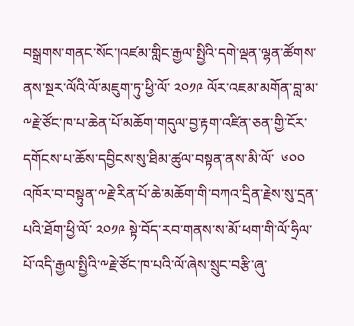བསྒྲགས་གནང་སོང་།འཛམ་གླིང་རྒྱལ་སྤྱིའི་དགེ་ལྡན་ལྷན་ཚོགས་ནས་སྔར་ལོའི་ལོ་མཇུག་ཏུ་ཕྱི་ལོ་ ༢༠༡༩ ལོར་འཇམ་མགོན་བླ་མ་༸རྗེ་ཙོང་ཁ་པ་ཆེན་པོ་མཆོག་གདུལ་བྱ་རྟག་འཛིན་ཅན་གྱི་ངོར་དགོངས་པ་ཆོས་དབྱིངས་སུ་ཐིམ་ཚུལ་བསྟན་ནས་མི་ལོ་  ༦༠༠ འཁོར་བ་བསྟུན་༸རྗེ་རིན་པོ་ཆེ་མཆོག་གི་བཀའ་དྲིན་རྗེས་སུ་དྲན་པའི་ཐོག་ཕྱི་ལོ་ ༢༠༡༩ སྟེ་བོད་རབ་གནས་ས་མོ་ཕག་གི་ལོ་ཧྲིལ་པོ་འདི་རྒྱལ་སྤྱིའི་༸རྗེ་ཙོང་ཁ་པའི་ལོ་ཞེས་སྲུང་བརྩི་ཞུ་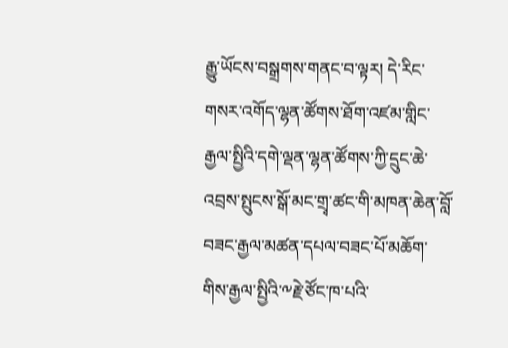རྒྱུ་ཡོངས་བསྒྲགས་གནང་བ་ལྟར། དེ་རིང་གསར་འགོད་ལྷན་ཚོགས་ཐོག་འཛམ་གླིང་རྒྱལ་སྤྱིའི་དགེ་ལྡན་ལྷན་ཚོགས་ཀྱི་དྲུང་ཆེ་འབྲས་སྤུངས་སྒོ་མང་གྲྭ་ཚང་གི་མཁན་ཆེན་བློ་བཟང་རྒྱལ་མཚན་དཔལ་བཟང་པོ་མཆོག་གིས་རྒྱལ་སྤྱིའི་༸རྗེ་ཙོང་ཁ་པའི་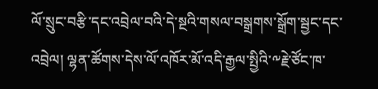ལོ་སྲུང་བརྩི་དང་འབྲེལ་བའི་དེ་སྔའི་གསལ་བསྒྲགས་སྒྲོག་སྦྱང་དང་འབྲེལ། ལྷན་ཚོགས་དེས་ལོ་འཁོར་མོ་འདི་རྒྱལ་སྤྱིའི་༸རྗེ་ཙོང་ཁ་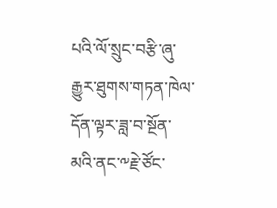པའི་ལོ་སྲུང་བརྩི་ཞུ་རྒྱུར་ཐུགས་གཏན་ཁེལ་དོན་ལྟར་ཟླ་བ་སྔོན་མའི་ནང་༸རྗེ་ཙོང་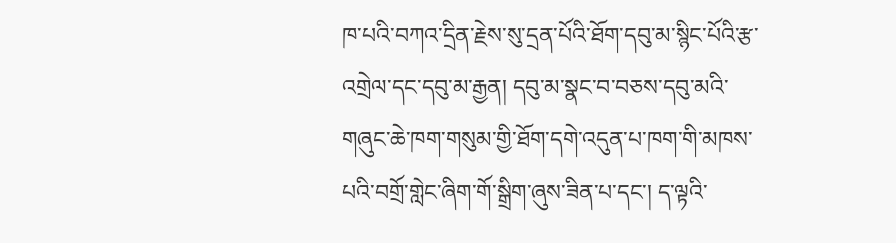ཁ་པའི་བཀའ་དྲིན་རྗེས་སུ་དྲན་པོའི་ཐོག་དབུ་མ་སྙིང་པོའི་རྩ་འགྲེལ་དང་དབུ་མ་རྒྱན། དབུ་མ་སྣང་བ་བཅས་དབུ་མའི་གཞུང་ཆེ་ཁག་གསུམ་གྱི་ཐོག་དགེ་འདུན་པ་ཁག་གི་མཁས་པའི་བགྲོ་གླེང་ཞིག་གོ་སྒྲིག་ཞུས་ཟིན་པ་དང་། ད་ལྟའི་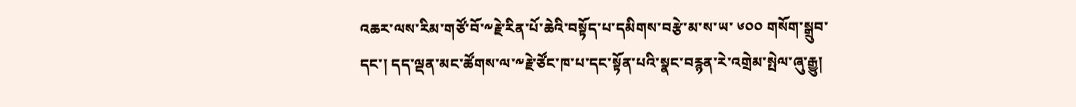འཆར་ལས་རིམ་གཙོ་བོ་༸རྗེ་རིན་པོ་ཆེའི་བསྟོད་པ་དམིགས་བརྩེ་མ་ས་ཡ་ ༦༠༠ གསོག་སྒྲུབ་དང་། དད་ལྡན་མང་ཚོགས་ལ་༸རྗེ་ཙོང་ཁ་པ་དང་སྟོན་པའི་སྣང་བརྙན་རེ་འགྲེམ་སྤེལ་ཞུ་རྒྱུ།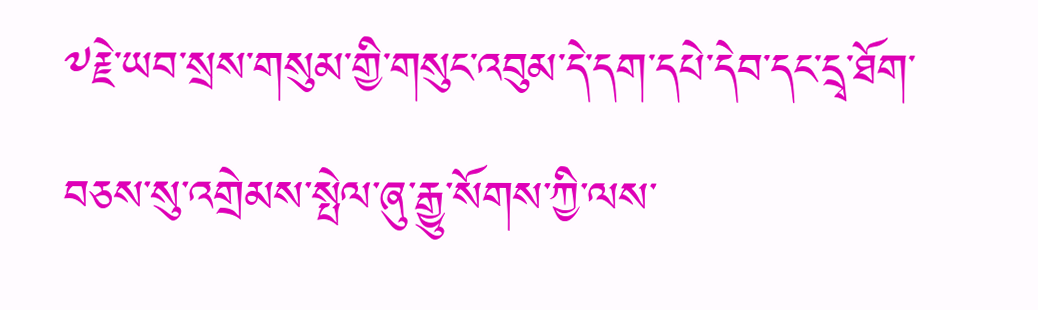༸རྗེ་ཡབ་སྲས་གསུམ་གྱི་གསུང་འབུམ་དེ་དག་དཔེ་དེབ་དང་དྲྭ་ཐོག་བཅས་སུ་འགྲེམས་སྤེལ་ཞུ་རྒྱུ་སོགས་ཀྱི་ལས་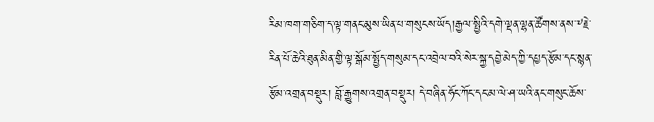རིམ་ཁག་གཅིག་ད་ལྟ་གནང་མུས་ཡིན་པ་གསུངས་ཡོད།རྒྱལ་སྤྱིའི་དགེ་ལྡན་ལྷན་ཚོགས་ནས་༸རྗེ་རིན་པོ་ཆེའི་ཐུན་མིན་གྱི་ལྟ་སྒོམ་སྤྱོད་གསུམ་དང་འབྲེལ་བའི་སེར་སྐྱ་དབྱེ་མེད་ཀྱི་དཔྱད་རྩོམ་དང་སྙན་རྩོམ་འགྲན་བསྡུར། བློ་རྒྱུགས་འགྲན་བསྡུར། དེ་བཞིན་ཧོང་ཀོང་དང་མ་ལེ་ཤ་ཡའི་ནང་གསུང་ཆོས་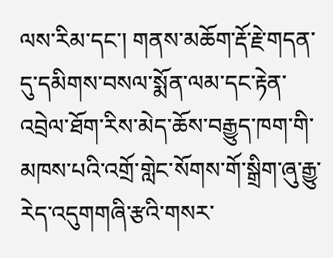ལས་རིམ་དང་། གནས་མཆོག་རྡོ་རྗེ་གདན་དུ་དམིགས་བསལ་སྨོན་ལམ་དང་རྟེན་འབྲེལ་ཐོག་རིས་མེད་ཆོས་བརྒྱུད་ཁག་གི་མཁས་པའི་འགྲོ་གླེང་སོགས་གོ་སྒྲིག་ཞུ་རྒྱུ་རེད་འདུགགཞི་རྩའི་གསར་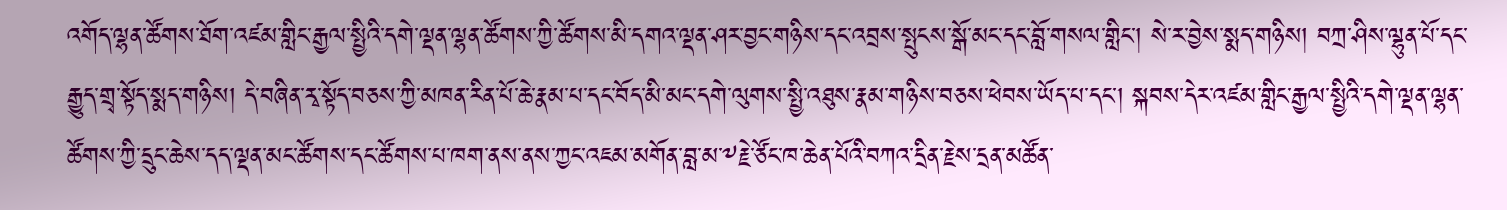འགོད་ལྷན་ཚོགས་ཐོག་འཛམ་གླིང་རྒྱལ་སྤྱིའི་དགེ་ལྡན་ལྷན་ཚོགས་ཀྱི་ཚོགས་མི་དགའ་ལྡན་ཤར་བྱང་གཉིས་དང་འབྲས་སྤུངས་སྒོ་མང་དང་བློ་གསལ་གླིང་། སེ་ར་བྱེས་སྨད་གཉིས། བཀྲ་ཤིས་ལྷུན་པོ་དང་རྒྱུད་གྲྭ་སྟོད་སྨད་གཉིས། དེ་བཞིན་རྭ་སྟོད་བཅས་ཀྱི་མཁན་རིན་པོ་ཆེ་རྣམ་པ་དང་བོད་མི་མང་དགེ་ལུགས་སྤྱི་འཐུས་རྣམ་གཉིས་བཅས་ཕེབས་ཡོད་པ་དང་། སྐབས་དེར་འཛམ་གླིང་རྒྱལ་སྤྱིའི་དགེ་ལྡན་ལྷན་ཚོགས་ཀྱི་དྲུང་ཆེས་དད་ལྡན་མང་ཚོགས་དང་ཚོགས་པ་ཁག་ནས་ནས་ཀྱང་འཇམ་མགོན་བླ་མ་༸རྗེ་ཙོང་ཁ་ཆེན་པོའི་བཀའ་དྲིན་རྗེས་དྲན་མཚོན་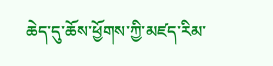ཆེད་དུ་ཆོས་ཕྱོགས་ཀྱི་མཛད་རིམ་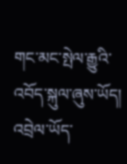གང་མང་སྤེལ་རྒྱུའི་འབོད་སྐུལ་ཞུས་ཡོད།
འབྲེལ་ཡོད་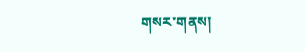གསར་གནས།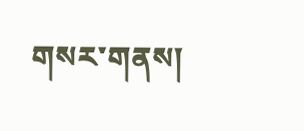གསར་གནས།